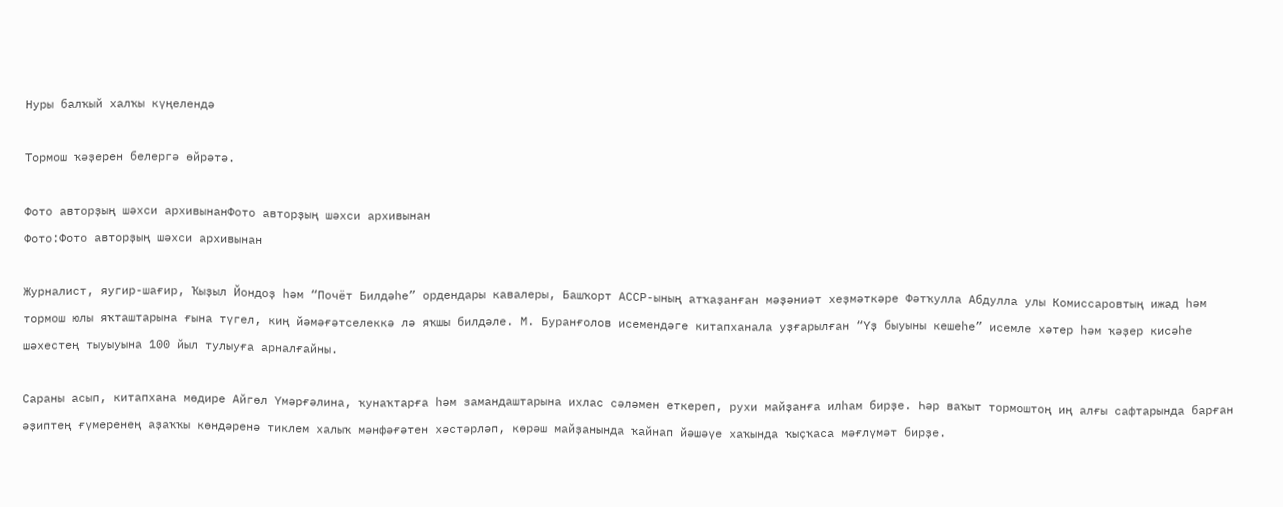Нуры балҡый халҡы күңелендә

Тормош ҡәҙерен белергә өйрәтә.

Фото авторҙың шәхси архивынанФото авторҙың шәхси архивынан
Фото:Фото авторҙың шәхси архивынан

Журналист, яугир-шағир, Ҡыҙыл Йондоҙ һәм “Почёт Билдәһе” ордендары кавалеры, Башҡорт АССР-ының атҡаҙанған мәҙәниәт хеҙмәткәре Фәтҡулла Абдулла улы Комиссаровтың ижад һәм тормош юлы яҡташтарына ғына түгел, киң йәмәғәтселеккә лә яҡшы билдәле. М. Буранғолов исемендәге китапханала уҙғарылған “Үҙ быуыны кешеһе” исемле хәтер һәм ҡәҙер кисәһе шәхестең тыуыуына 100 йыл тулыуға арналғайны.

Сараны асып, китапхана мөдире Айгөл Үмәрғәлина, ҡунаҡтарға һәм замандаштарына ихлас сәләмен еткереп, рухи майҙанға илһам бирҙе. Һәр ваҡыт тормоштоң иң алғы сафтарында барған әҙиптең ғүмеренең аҙаҡҡы көндәренә тиклем халыҡ мәнфәғәтен хәстәрләп, көрәш майҙанында ҡайнап йәшәүе хаҡында ҡыҫҡаса мәғлүмәт бирҙе.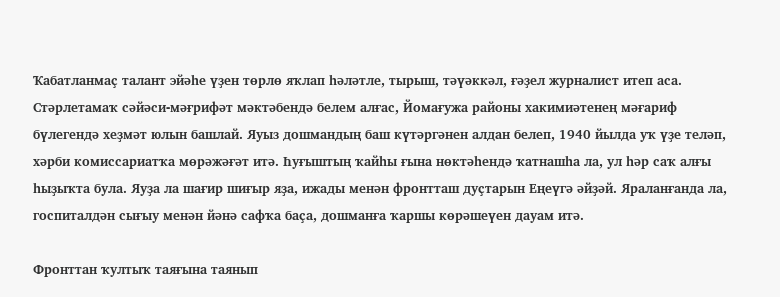Ҡабатланмаҫ талант эйәһе үҙен төрлө яҡлап һәләтле, тырыш, тәүәккәл, ғәҙел журналист итеп аса. Стәрлетамаҡ сәйәси-мәғрифәт мәктәбендә белем алғас, Йомағужа районы хакимиәтенең мәғариф бүлегендә хеҙмәт юлын башлай. Яуыз дошмандың баш күтәргәнен алдан белеп, 1940 йылда уҡ үҙе теләп, хәрби комиссариатҡа мөрәжәғәт итә. Һуғыштың ҡайһы ғына нөктәһендә ҡатнашһа ла, ул һәр саҡ алғы һыҙыҡта була. Яуҙа ла шағир шиғыр яҙа, ижады менән фронтташ дуҫтарын Еңеүгә әйҙәй. Яраланғанда ла, госпиталдән сығыу менән йәнә сафҡа баҫа, дошманға ҡаршы көрәшеүен дауам итә.

Фронттан ҡултыҡ таяғына таянып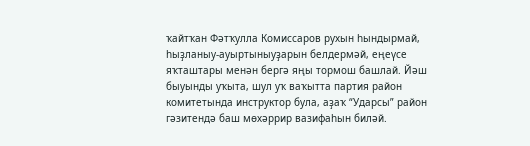ҡайтҡан Фәтҡулла Комиссаров рухын һындырмай, һыҙланыу-ауыртыныуҙарын белдермәй, еңеүсе яҡташтары менән бергә яңы тормош башлай. Йәш быуынды уҡыта, шул уҡ ваҡытта партия район комитетында инструктор була, аҙаҡ “Ударсы” район гәзитендә баш мөхәррир вазифаһын биләй.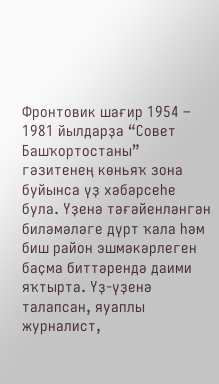Фронтовик шағир 1954 – 1981 йылдарҙа “Совет Башҡортостаны” гәзитенең көньяҡ зона буйынса үҙ хәбәрсеһе була. Үҙенә тәғәйенләнгән биләмәләге дүрт ҡала һәм биш район эшмәкәрлеген баҫма биттәрендә даими яҡтырта. Үҙ-үҙенә талапсан, яуаплы журналист,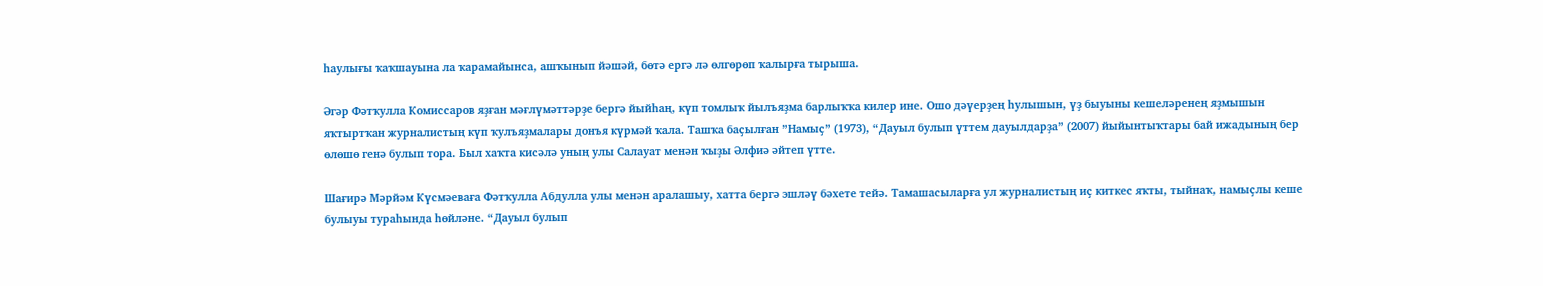һаулығы ҡаҡшауына ла ҡарамайынса, ашҡынып йәшәй, бөтә ергә лә өлгөрөп ҡалырға тырыша.

Әгәр Фәтҡулла Комиссаров яҙған мәғлүмәттәрҙе бергә йыйһаң, күп томлыҡ йылъяҙма барлыҡҡа килер ине. Ошо дәүерҙең һулышын, үҙ быуыны кешеләренең яҙмышын яҡтыртҡан журналистың күп ҡулъяҙмалары донъя күрмәй ҡала. Ташҡа баҫылған ”Намыҫ” (1973), “Дауыл булып үттем дауылдарҙа” (2007) йыйынтыҡтары бай ижадының бер өлөшө генә булып тора. Был хаҡта кисәлә уның улы Салауат менән ҡыҙы Әлфиә әйтеп үтте.

Шағирә Мәрйәм Күсмәеваға Фәтҡулла Абдулла улы менән аралашыу, хатта бергә эшләү бәхете тейә. Тамашасыларға ул журналистың иҫ киткес яҡты, тыйнаҡ, намыҫлы кеше булыуы тураһында һөйләне. “Дауыл булып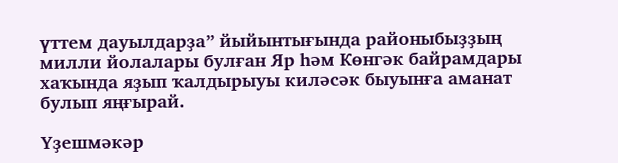үттем дауылдарҙа” йыйынтығында районыбыҙҙың милли йолалары булған Яр һәм Көнгәк байрамдары хаҡында яҙып ҡалдырыуы киләсәк быуынға аманат булып яңғырай.

Үҙешмәкәр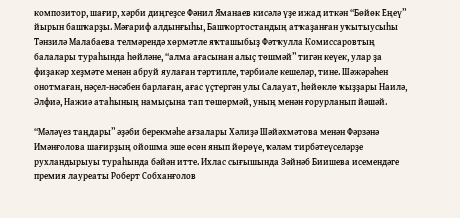композитор, шағир, хәрби диңгеҙсе Фәнил Яманаев кисәлә үҙе ижад иткән “Бөйөк Еңеү” йырын башҡарҙы. Мәғариф алдынғыһы, Башҡортостандың атҡаҙанған уҡытыусыһы Тәнзилә Малабаева телмәрендә хөрмәтле яҡташыбыҙ Фәтҡулла Комиссаровтың балалары тураһында һөйләне, “алма ағасынан алыҫ төшмәй” тигән кеүек, улар ҙа фиҙакәр хеҙмәте менән абруй яулаған тәртипле, тәрбиәле кешеләр, тине. Шәжәрәһен онотмаған, нәҫел-нәсәбен барлаған, ағас үҫтергән улы Салауат, һөйөклө ҡыҙҙары Наилә, Әлфиә, Нажиә атаһының намыҫына тап төшөрмәй, уның менән ғорурланып йәшәй.

“Мәләүез таңдары” әҙәби берекмәһе ағзалары Хәлиҙә Шәйәхмәтова менән Фәрзәнә Имәнғолова шағирҙың ойошма эше өсөн янып йөрөүе, ҡәләм тирбәтеүселәрҙе рухландырыуы тураһында бәйән итте. Ихлас сығышында Зәйнәб Биишева исемендәге премия лауреаты Роберт Собханғолов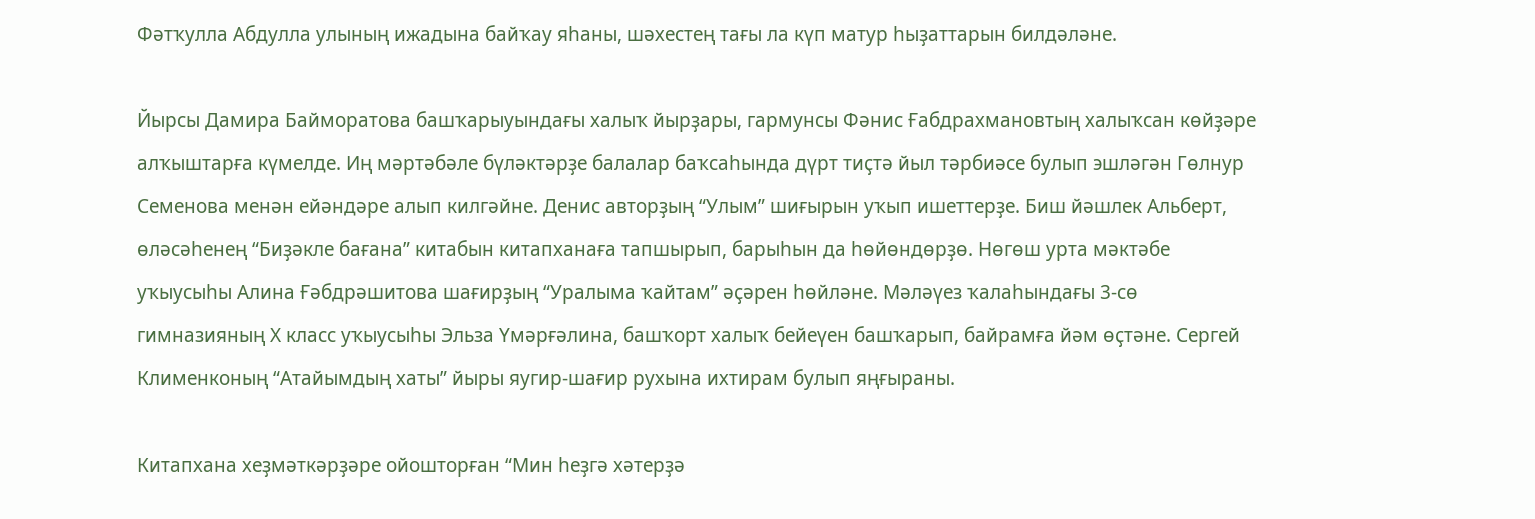Фәтҡулла Абдулла улының ижадына байҡау яһаны, шәхестең тағы ла күп матур һыҙаттарын билдәләне.

Йырсы Дамира Байморатова башҡарыуындағы халыҡ йырҙары, гармунсы Фәнис Ғабдрахмановтың халыҡсан көйҙәре алҡыштарға күмелде. Иң мәртәбәле бүләктәрҙе балалар баҡсаһында дүрт тиҫтә йыл тәрбиәсе булып эшләгән Гөлнур Семенова менән ейәндәре алып килгәйне. Денис авторҙың “Улым” шиғырын уҡып ишеттерҙе. Биш йәшлек Альберт, өләсәһенең “Биҙәкле бағана” китабын китапханаға тапшырып, барыһын да һөйөндөрҙө. Нөгөш урта мәктәбе уҡыусыһы Алина Ғәбдрәшитова шағирҙың “Уралыма ҡайтам” әҫәрен һөйләне. Мәләүез ҡалаһындағы 3-сө гимназияның Х класс уҡыусыһы Эльза Үмәрғәлина, башҡорт халыҡ бейеүен башҡарып, байрамға йәм өҫтәне. Сергей Клименконың “Атайымдың хаты” йыры яугир-шағир рухына ихтирам булып яңғыраны.

Китапхана хеҙмәткәрҙәре ойошторған “Мин һеҙгә хәтерҙә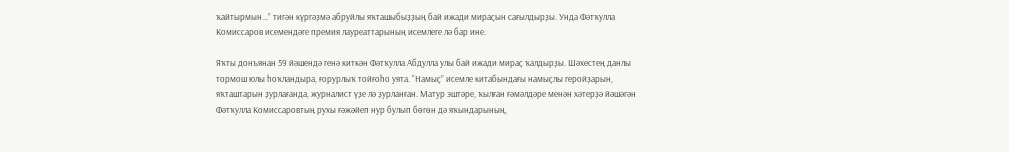ҡайтырмын...” тигән күргәҙмә абруйлы яҡташыбыҙҙың бай ижади мираҫын сағылдырҙы. Унда Фәтҡулла Комиссаров исемендәге премия лауреаттарының исемлеге лә бар ине.

Яҡты донъянан 59 йәшендә генә киткән Фәтҡулла Абдулла улы бай ижади мираҫ ҡалдырҙы. Шәхестең данлы тормош юлы һоҡландыра, ғорурлыҡ тойғоһо уята. “Намыҫ” исемле китабындағы намыҫлы геройҙарын, яҡташтарын ҙурлағанда, журналист үҙе лә ҙурланған. Матур эштәре, ҡылған ғәмәлдәре менән хәтерҙә йәшәгән Фәтҡулла Комиссаровтың рухы ғәжәйеп нур булып бөгөн дә яҡындарының,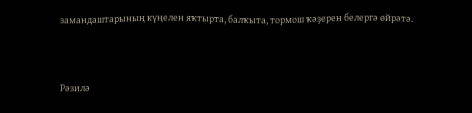замандаштарының күңелен яҡтырта, балҡыта, тормош ҡәҙерен белергә өйрәтә.



Рәзилә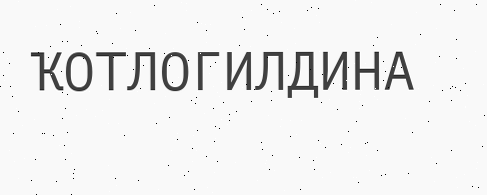ҠОТЛОГИЛДИНА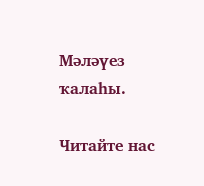Мәләүез ҡалаһы.

Читайте нас